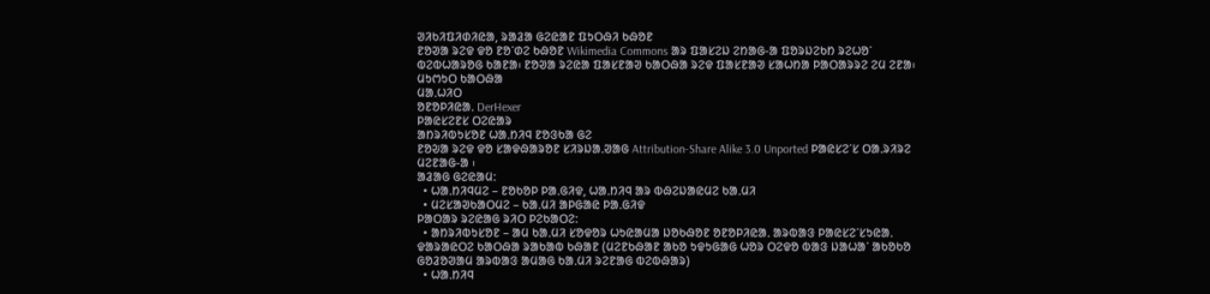ᱣᱤᱠᱤᱯᱤᱰᱤᱭᱟ, ᱨᱟᱲᱟ ᱜᱮᱭᱟᱱ ᱯᱩᱛᱷᱤ ᱠᱷᱚᱱ
ᱱᱚᱣᱟ ᱨᱮᱫ ᱫᱚ ᱱᱚᱸᱰᱮ ᱠᱷᱚᱱ Wikimedia Commons ᱟᱨ ᱯᱟᱥᱮᱡ ᱮᱴᱟᱜ-ᱟ ᱯᱚᱨᱡᱮᱠᱴ ᱨᱮᱦᱚᱸ ᱵᱮᱵᱦᱟᱨᱚᱜ ᱠᱟᱱᱟ᱾ ᱱᱚᱣᱟ ᱨᱮᱭᱟ ᱯᱟᱥᱱᱟᱣ ᱠᱟᱛᱷᱟ ᱨᱮᱫ ᱯᱟᱥᱱᱟᱣ ᱥᱟᱦᱴᱟ ᱞᱟᱛᱟᱨᱨᱮ ᱮᱢ ᱮᱱᱟ᱾
ᱢᱩᱬᱩᱛ ᱠᱟᱛᱷᱟ
ᱢᱟᱹᱦᱤᱛ
ᱚᱱᱚᱞᱤᱭᱟᱹ DerHexer
ᱞᱟᱭᱥᱮᱱᱥ ᱛᱮᱭᱟᱨ
ᱟᱴᱨᱤᱵᱩᱥᱚᱱ ᱦᱟᱹᱴᱤᱧ ᱱᱚᱝᱠᱟ ᱜᱮ
ᱱᱚᱶᱟ ᱨᱮᱫ ᱫᱚ ᱥᱟᱫᱷᱟᱨᱚᱱ ᱥᱤᱨᱡᱟᱹᱣᱟᱜ Attribution-Share Alike 3.0 Unported ᱞᱟᱭᱥᱮᱸᱥ ᱛᱟᱹᱨᱤᱨᱮ ᱢᱮᱱᱟᱜ-ᱟ ᱾
ᱟᱲᱟᱜ ᱜᱮᱭᱟᱢ:
  • ᱦᱟᱹᱴᱤᱧᱢᱮ – ᱱᱚᱠᱚᱞ ᱞᱟᱹᱜᱤᱫ, ᱦᱟᱹᱴᱤᱧ ᱟᱨ ᱵᱷᱮᱡᱟᱭᱢᱮ ᱠᱟᱹᱢᱤ
  • ᱢᱮᱥᱟᱣᱠᱟᱛᱢᱮ – ᱠᱟᱹᱢᱤ ᱟᱞᱜᱟᱭ ᱞᱟᱹᱜᱤᱫ
ᱞᱟᱛᱟᱨ ᱨᱮᱭᱟᱜ ᱨᱤᱛ ᱞᱮᱠᱟᱛᱮ:
  • ᱟᱴᱨᱤᱵᱩᱥᱚᱱ – ᱟᱢ ᱠᱟᱹᱢᱤ ᱥᱚᱫᱚᱨ ᱦᱩᱭᱟᱢᱟ ᱡᱚᱠᱷᱚᱱ ᱚᱱᱚᱞᱤᱭᱟᱹ ᱟᱨᱵᱟᱝ ᱞᱟᱭᱥᱮᱸᱥᱩᱭᱟᱹ ᱫᱟᱨᱟᱭᱛᱮ ᱠᱟᱛᱷᱟ ᱨᱟᱠᱟᱵ ᱠᱷᱟᱱ (ᱢᱮᱱᱠᱷᱟᱱ ᱟᱠᱚ ᱩᱫᱩᱜᱟᱜ ᱦᱚᱨ ᱛᱮᱫᱚ ᱵᱟᱝ ᱡᱟᱦᱟᱸ ᱟᱠᱚᱠᱚ ᱜᱚᱲᱚᱣᱟᱢ ᱟᱨᱵᱟᱝ ᱟᱢᱟᱜ ᱠᱟᱹᱢᱤ ᱨᱮᱱᱟᱜ ᱵᱮᱵᱷᱟᱨ)
  • ᱦᱟᱹᱴᱤᱧ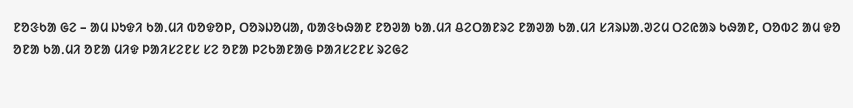ᱱᱚᱝᱠᱟ ᱜᱮ – ᱟᱢ ᱡᱩᱫᱤ ᱠᱟᱹᱢᱤ ᱵᱚᱫᱚᱞ, ᱛᱚᱨᱡᱚᱢᱟ, ᱵᱟᱝᱠᱷᱟᱱ ᱱᱚᱣᱟ ᱠᱟᱹᱢᱤ ᱪᱮᱛᱟᱱᱨᱮ ᱱᱟᱣᱟ ᱠᱟᱹᱢᱤ ᱥᱤᱨᱡᱟᱹᱣᱮᱢ ᱛᱮᱭᱟᱨ ᱠᱷᱟᱱ, ᱛᱚᱵᱮ ᱟᱢ ᱫᱚ ᱚᱱᱟ ᱠᱟᱹᱢᱤ ᱚᱱᱟ ᱢᱤᱫ ᱞᱟᱤᱥᱮᱱᱥ ᱥᱮ ᱚᱱᱟ ᱞᱮᱠᱟᱱᱟᱜ ᱞᱟᱤᱥᱮᱱᱥ ᱨᱮᱜᱮ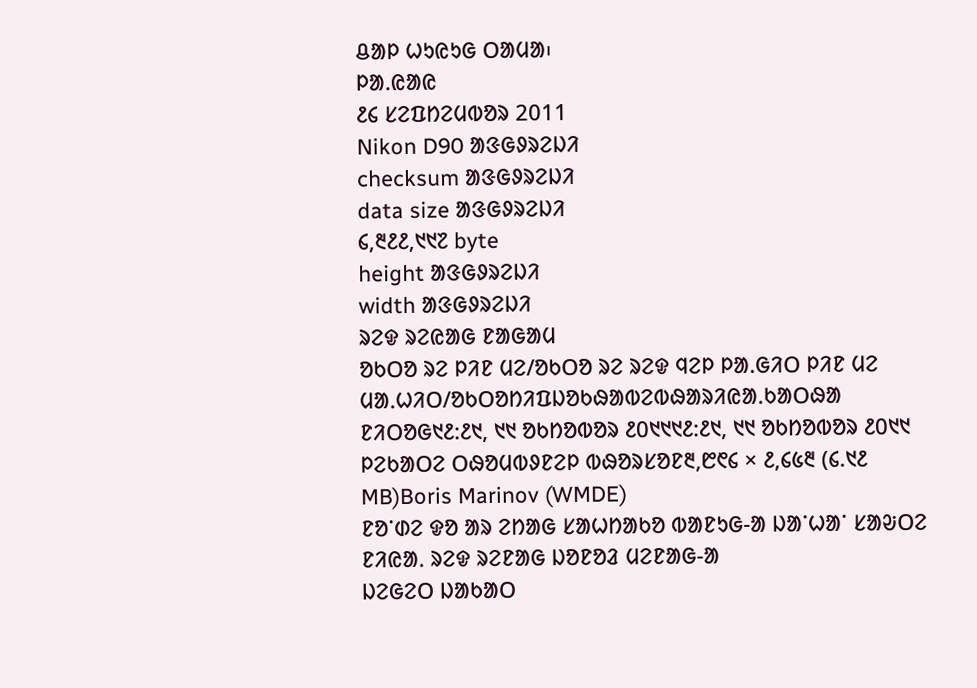ᱪᱟᱞ ᱦᱩᱭᱩᱜ ᱛᱟᱢᱟ᱾
ᱞᱟ.ᱭᱟᱭ
᱒᱔ ᱥᱮᱯᱴᱮᱢᱵᱚᱨ 2011
Nikon D90 ᱟᱝᱜᱽᱨᱮᱡᱤ
checksum ᱟᱝᱜᱽᱨᱮᱡᱤ
data size ᱟᱝᱜᱽᱨᱮᱡᱤ
᱔,᱓᱒᱒,᱑᱑᱗ byte
height ᱟᱝᱜᱽᱨᱮᱡᱤ
width ᱟᱝᱜᱽᱨᱮᱡᱤ
ᱨᱮᱫ ᱨᱮᱭᱟᱜ ᱱᱟᱜᱟᱢ
ᱚᱠᱛᱚ ᱨᱮ ᱞᱤᱱ ᱢᱮ/ᱚᱠᱛᱚ ᱨᱮ ᱨᱮᱫ ᱧᱮᱞ ᱞᱟᱹᱜᱤᱛ ᱞᱤᱱ ᱢᱮ
ᱢᱟᱹᱦᱤᱛ/ᱚᱠᱛᱚᱴᱤᱯᱡᱚᱠᱷᱟᱵᱮᱵᱷᱟᱨᱤᱭᱟᱹᱠᱟᱛᱷᱟ
ᱱᱤᱛᱚᱜ᱑᱒:᱒᱑, ᱑᱑ ᱚᱠᱴᱚᱵᱚᱨ ᱒᱐᱑᱑᱑᱒:᱒᱑, ᱑᱑ ᱚᱠᱴᱚᱵᱚᱨ ᱒᱐᱑᱑ ᱞᱮᱠᱟᱛᱮ ᱛᱷᱚᱢᱵᱽᱱᱮᱞ ᱵᱷᱚᱨᱥᱚᱱ᱓,᱘᱖᱔ × ᱒,᱔᱕᱓ (᱔.᱑᱒ MB)Boris Marinov (WMDE)
ᱱᱚᱸᱰᱮ ᱫᱚ ᱟᱨ ᱮᱴᱟᱜ ᱥᱟᱦᱴᱟᱠᱚ ᱵᱟᱱᱩᱜ-ᱟ ᱡᱟᱸᱦᱟᱸ ᱥᱟᱶᱛᱮ ᱱᱤᱭᱟᱹ ᱨᱮᱫ ᱨᱮᱱᱟᱜ ᱡᱚᱱᱚᱲ ᱢᱮᱱᱟᱜ-ᱟ
ᱡᱮᱜᱮᱛ ᱡᱟᱠᱟᱛ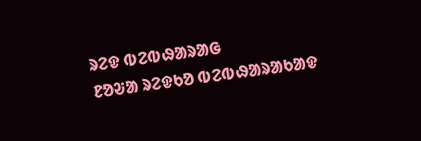ᱨᱮᱫ ᱵᱮᱵᱷᱟᱨᱟᱜ
ᱱᱚᱶᱟ ᱨᱮᱫᱠᱚ ᱵᱮᱵᱷᱟᱨᱟᱠᱟᱫ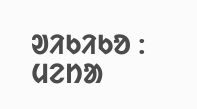ᱣᱤᱠᱤᱠᱚ :
ᱢᱮᱴᱟ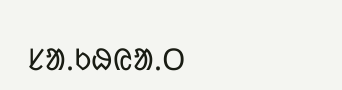ᱥᱟᱹᱠᱷᱭᱟᱹᱛ